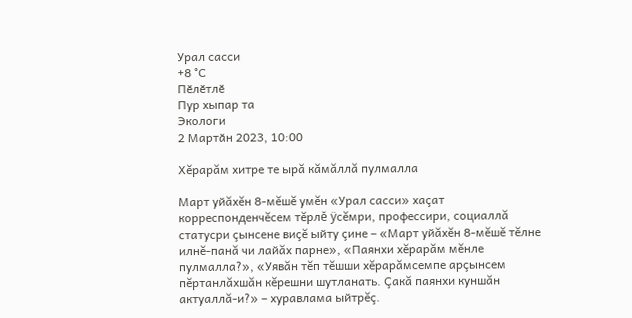Урал сасси
+8 °С
Пӗлӗтлӗ
Пур хыпар та
Экологи
2 Мартӑн 2023, 10:00

Хĕрарăм хитре те ырă кăмăллă пулмалла

Март уйăхĕн 8-мĕшĕ умĕн «Урал сасси» хаçат корреспонденчĕсем тĕрлĕ ÿсĕмри, профессири, социаллă статусри çынсене виçĕ ыйту çине – «Март уйăхĕн 8-мĕшĕ тĕлне илнĕ-панă чи лайăх парне», «Паянхи хĕрарăм мĕнле пулмалла?», «Уявăн тĕп тĕшши хĕрарăмсемпе арçынсем пĕртанлăхшăн кĕрешни шутланать. Çакă паянхи куншăн актуаллă-и?» – хуравлама ыйтрĕç.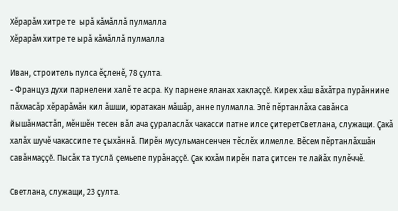Хĕрарăм хитре те  ырă кăмăллă пулмалла
Хĕрарăм хитре те ырă кăмăллă пулмалла

Иван, строитель пулса ĕçленĕ, 78 çулта.
- Француз духи парнелени халĕ те асра. Ку парнене яланах хаклаççĕ. Кирек хăш вăхăтра пурăннине пăхмасăр хĕрарăмăн кил ăшши, юратакан мăшăр, анне пулмалла. Эпĕ пĕртанлăха савăнса йышăнмастăп, мĕншĕн тесен вăл ача çураласлăх чакасси патне илсе çитеретСветлана, служащи. Çакă халăх шучĕ чакассипе те çыхăннă. Пирĕн мусульмансенчен тĕслĕх илмелле. Вĕсем пĕртанлăхшăн савăнмаççĕ. Пысăк та туслă çемьепе пурăнаççĕ. Çак юхăм пирĕн пата çитсен те лайăх пулĕччĕ.

Светлана, служащи, 23 çулта.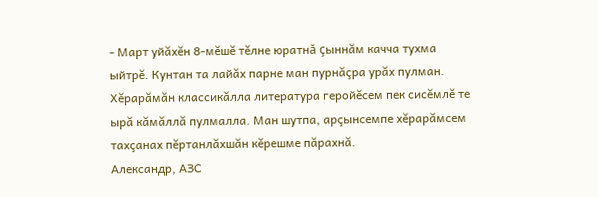- Март уйăхĕн 8-мĕшĕ тĕлне юратнă çыннăм качча тухма ыйтрĕ. Кунтан та лайăх парне ман пурнăçра урăх пулман. Хĕрарăмăн классикăлла литература геройĕсем пек сисĕмлĕ те ырă кăмăллă пулмалла. Ман шутпа, арçынсемпе хĕрарăмсем тахçанах пĕртанлăхшăн кĕрешме пăрахнă.
Александр, АЗС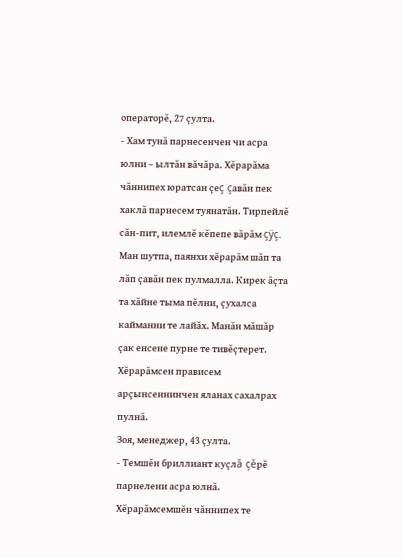операторĕ, 27 çулта.
- Хам тунă парнесенчен чи асра юлни – ылтăн вăчăра. Хĕрарăма чăннипех юратсан çеç çавăн пек хаклă парнесем туянатăн. Тирпейлĕ сăн-пит, илемлĕ кĕпепе вăрăм çÿç. Ман шутпа, паянхи хĕрарăм шăп та лăп çавăн пек пулмалла. Кирек ăçта та хăйне тыма пĕлни, çухалса кайманни те лайăх. Манăн мăшăр çак енсене пурне те тивĕçтерет. Хĕрарăмсен прависем арçынсеннинчен яланах сахалрах пулнă.
Зоя, менеджер, 43 çулта.
- Темшĕн бриллиант куçлă çĕрĕ парнелени асра юлнă. Хĕрарăмсемшĕн чăннипех те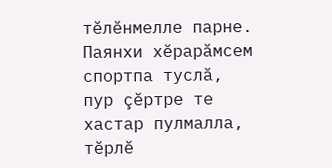тĕлĕнмелле парне. Паянхи хĕрарăмсем спортпа туслă, пур çĕртре те хастар пулмалла, тĕрлĕ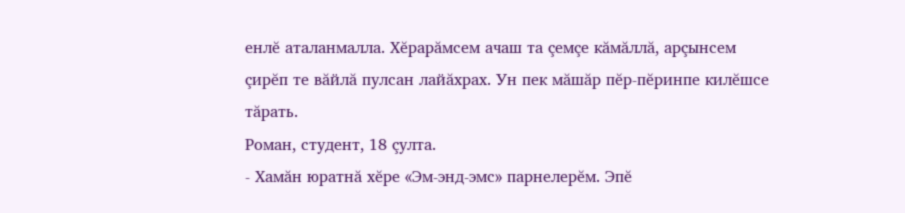енлĕ аталанмалла. Хĕрарăмсем ачаш та çемçе кăмăллă, арçынсем çирĕп те вăйлă пулсан лайăхрах. Ун пек мăшăр пĕр-пĕринпе килĕшсе тăрать.
Роман, студент, 18 çулта.
- Хамăн юратнă хĕре «Эм-энд-эмс» парнелерĕм. Эпĕ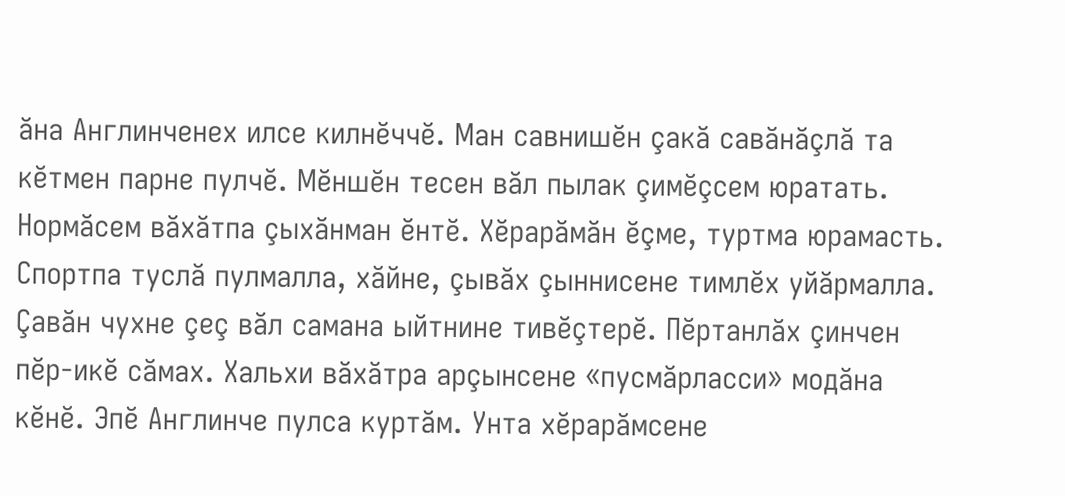ăна Англинченех илсе килнĕччĕ. Ман савнишĕн çакă савăнăçлă та кĕтмен парне пулчĕ. Мĕншĕн тесен вăл пылак çимĕçсем юратать. Нормăсем вăхăтпа çыхăнман ĕнтĕ. Хĕрарăмăн ĕçме, туртма юрамасть. Спортпа туслă пулмалла, хăйне, çывăх çыннисене тимлĕх уйăрмалла. Çавăн чухне çеç вăл самана ыйтнине тивĕçтерĕ. Пĕртанлăх çинчен пĕр-икĕ сăмах. Хальхи вăхăтра арçынсене «пусмăрласси» модăна кĕнĕ. Эпĕ Англинче пулса куртăм. Унта хĕрарăмсене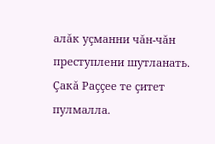алăк уçманни чăн-чăн преступлени шутланать. Çакă Раççее те çитет пулмалла.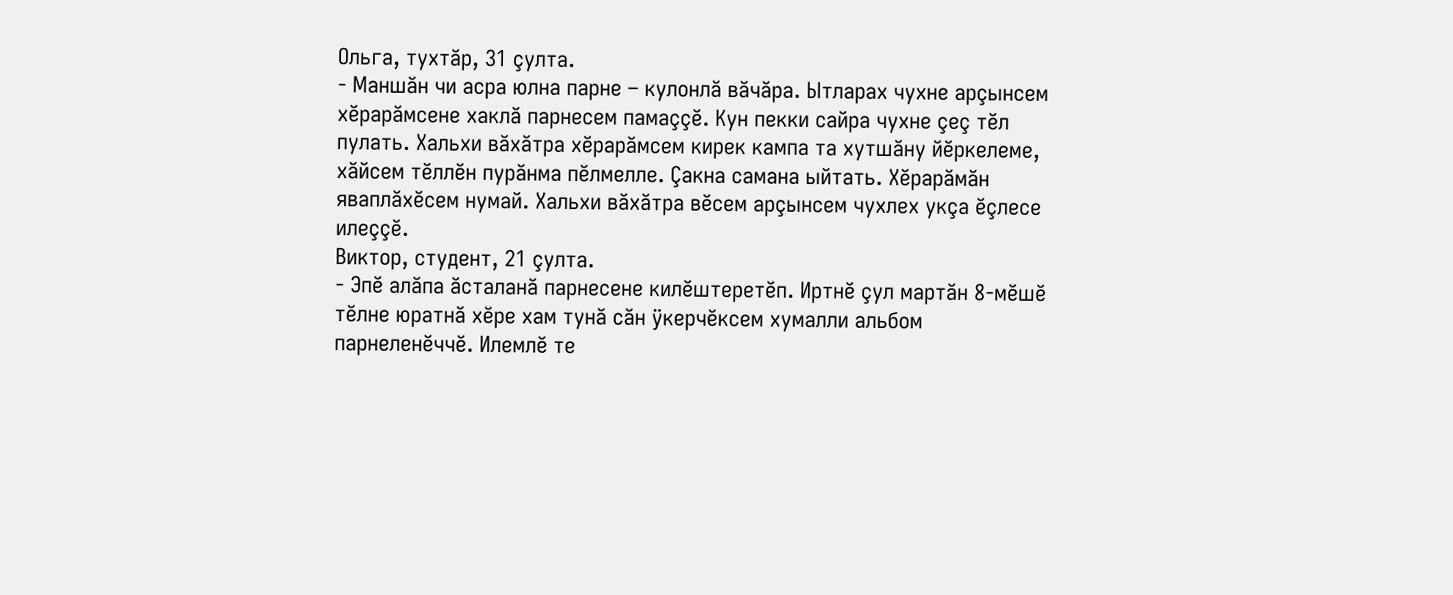Ольга, тухтăр, 31 çулта.
- Маншăн чи асра юлна парне – кулонлă вăчăра. Ытларах чухне арçынсем хĕрарăмсене хаклă парнесем памаççĕ. Кун пекки сайра чухне çеç тĕл пулать. Хальхи вăхăтра хĕрарăмсем кирек кампа та хутшăну йĕркелеме, хăйсем тĕллĕн пурăнма пĕлмелле. Çакна самана ыйтать. Хĕрарăмăн яваплăхĕсем нумай. Хальхи вăхăтра вĕсем арçынсем чухлех укçа ĕçлесе илеççĕ.
Виктор, студент, 21 çулта.
- Эпĕ алăпа ăсталанă парнесене килĕштеретĕп. Иртнĕ çул мартăн 8-мĕшĕ тĕлне юратнă хĕре хам тунă сăн ÿкерчĕксем хумалли альбом парнеленĕччĕ. Илемлĕ те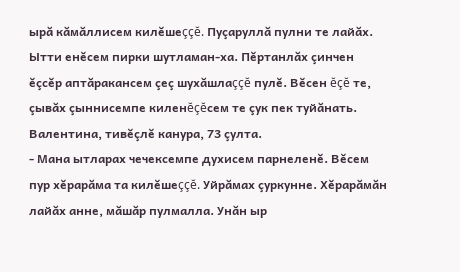ырă кăмăллисем килĕшеççĕ. Пуçаруллă пулни те лайăх. Ытти енĕсем пирки шутламан-ха. Пĕртанлăх çинчен ĕçсĕр аптăракансем çеç шухăшлаççĕ пулĕ. Вĕсен ĕçĕ те, çывăх çыннисемпе киленĕçĕсем те çук пек туйăнать.
Валентина, тивĕçлĕ канура, 73 çулта.
- Мана ытларах чечексемпе духисем парнеленĕ. Вĕсем пур хĕрарăма та килĕшеççĕ. Уйрăмах çуркунне. Хĕрарăмăн лайăх анне, мăшăр пулмалла. Унăн ыр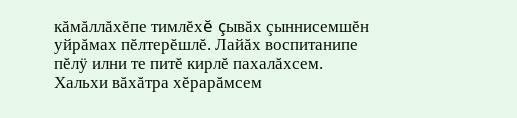кăмăллăхĕпе тимлĕхĕ çывăх çыннисемшĕн уйрăмах пĕлтерĕшлĕ. Лайăх воспитанипе пĕлÿ илни те питĕ кирлĕ пахалăхсем. Хальхи вăхăтра хĕрарăмсем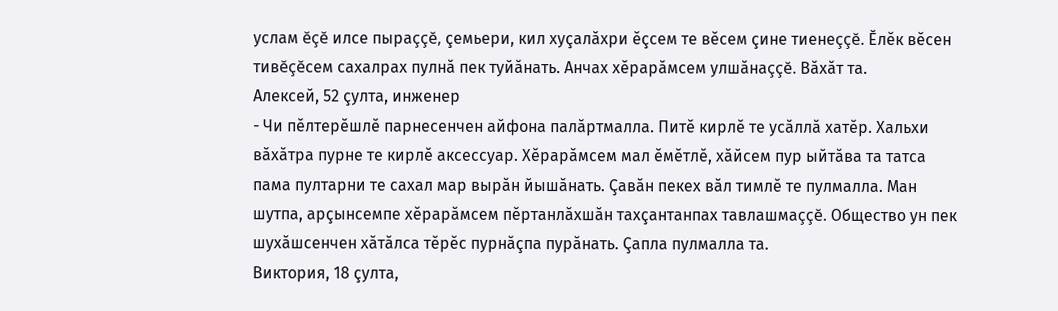услам ĕçĕ илсе пыраççĕ, çемьери, кил хуçалăхри ĕçсем те вĕсем çине тиенеççĕ. Ĕлĕк вĕсен тивĕçĕсем сахалрах пулнă пек туйăнать. Анчах хĕрарăмсем улшăнаççĕ. Вăхăт та.
Алексей, 52 çулта, инженер
- Чи пĕлтерĕшлĕ парнесенчен айфона палăртмалла. Питĕ кирлĕ те усăллă хатĕр. Хальхи вăхăтра пурне те кирлĕ аксессуар. Хĕрарăмсем мал ĕмĕтлĕ, хăйсем пур ыйтăва та татса пама пултарни те сахал мар вырăн йышăнать. Çавăн пекех вăл тимлĕ те пулмалла. Ман шутпа, арçынсемпе хĕрарăмсем пĕртанлăхшăн тахçантанпах тавлашмаççĕ. Общество ун пек шухăшсенчен хăтăлса тĕрĕс пурнăçпа пурăнать. Çапла пулмалла та.
Виктория, 18 çулта,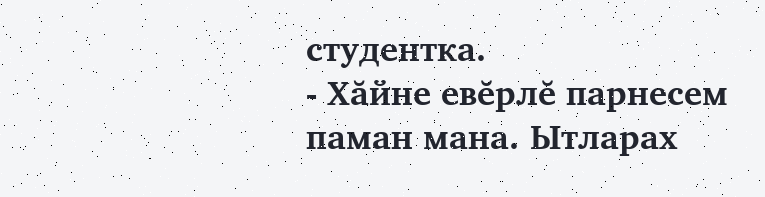студентка.
- Хăйне евĕрлĕ парнесем паман мана. Ытларах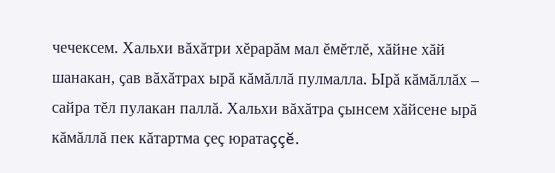чечексем. Хальхи вăхăтри хĕрарăм мал ĕмĕтлĕ, хăйне хăй шанакан, çав вăхăтрах ырă кăмăллă пулмалла. Ырă кăмăллăх – сайра тĕл пулакан паллă. Хальхи вăхăтра çынсем хăйсене ырă кăмăллă пек кăтартма çеç юратаççĕ.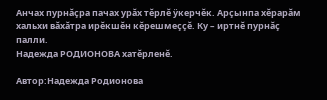Анчах пурнăçра пачах урăх тĕрлĕ ÿкерчĕк. Арçынпа хĕрарăм хальхи вăхăтра ирĕкшĕн кĕрешмеççĕ. Ку – иртнĕ пурнăç палли.
Надежда РОДИОНОВА хатĕрленĕ.

Автор:Надежда Родионова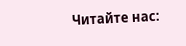Читайте нас: